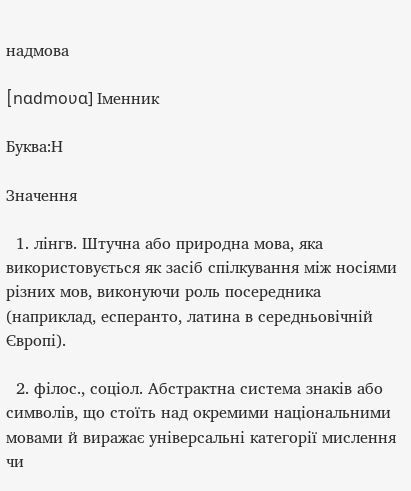надмова

[nɑdmoʋɑ] Іменник

Буква:Н

Значення

  1. лінгв. Штучна або природна мова, яка використовується як засіб спілкування між носіями різних мов, виконуючи роль посередника (наприклад, есперанто, латина в середньовічній Європі).

  2. філос., соціол. Абстрактна система знаків або символів, що стоїть над окремими національними мовами й виражає універсальні категорії мислення чи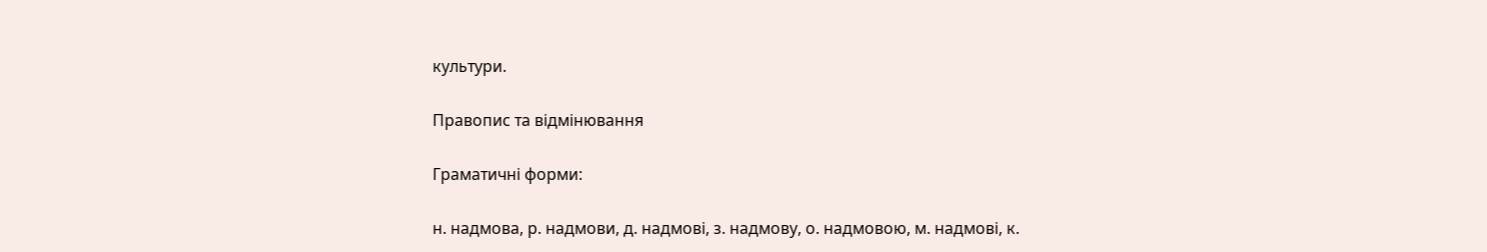культури.

Правопис та відмінювання

Граматичні форми:

н. надмова, р. надмови, д. надмові, з. надмову, о. надмовою, м. надмові, к.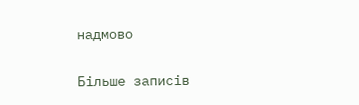надмово

Більше записів